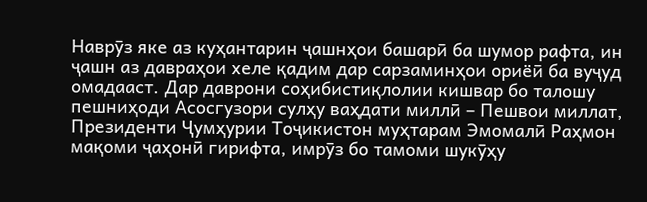Наврӯз яке аз куҳантарин ҷашнҳои башарӣ ба шумор рафта, ин ҷашн аз давраҳои хеле қадим дар сарзаминҳои ориёӣ ба вуҷуд омадааст. Дар даврони соҳибистиқлолии кишвар бо талошу пешниҳоди Асосгузори сулҳу ваҳдати миллӣ – Пешвои миллат, Президенти Ҷумҳурии Тоҷикистон муҳтарам Эмомалӣ Раҳмон мақоми ҷаҳонӣ гирифта, имрӯз бо тамоми шукӯҳу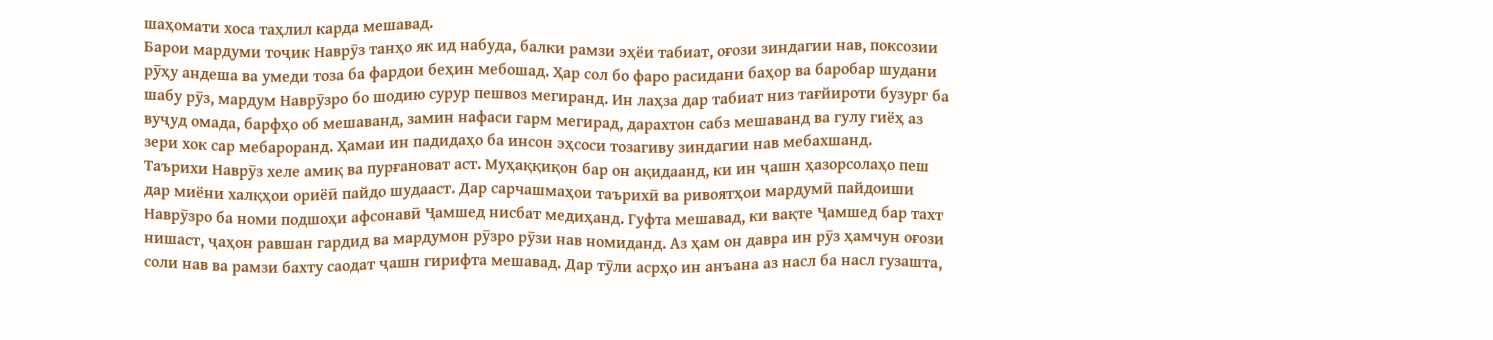шаҳомати хоса таҳлил карда мешавад.
Барои мардуми тоҷик Наврӯз танҳо як ид набуда, балки рамзи эҳёи табиат, оғози зиндагии нав, поксозии рӯҳу андеша ва умеди тоза ба фардои беҳин мебошад. Ҳар сол бо фаро расидани баҳор ва баробар шудани шабу рӯз, мардум Наврӯзро бо шодию сурур пешвоз мегиранд. Ин лаҳза дар табиат низ тағйироти бузург ба вуҷуд омада, барфҳо об мешаванд, замин нафаси гарм мегирад, дарахтон сабз мешаванд ва гулу гиёҳ аз зери хок сар мебароранд. Ҳамаи ин падидаҳо ба инсон эҳсоси тозагиву зиндагии нав мебахшанд.
Таърихи Наврӯз хеле амиқ ва пурғановат аст. Муҳаққиқон бар он ақидаанд, ки ин ҷашн ҳазорсолаҳо пеш дар миёни халқҳои ориёӣ пайдо шудааст. Дар сарчашмаҳои таърихӣ ва ривоятҳои мардумӣ пайдоиши Наврӯзро ба номи подшоҳи афсонавӣ Ҷамшед нисбат медиҳанд. Гуфта мешавад, ки вақте Ҷамшед бар тахт нишаст, ҷаҳон равшан гардид ва мардумон рӯзро рӯзи нав номиданд. Аз ҳам он давра ин рӯз ҳамчун оғози соли нав ва рамзи бахту саодат ҷашн гирифта мешавад. Дар тӯли асрҳо ин анъана аз насл ба насл гузашта,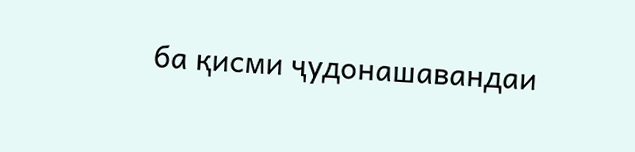ба қисми ҷудонашавандаи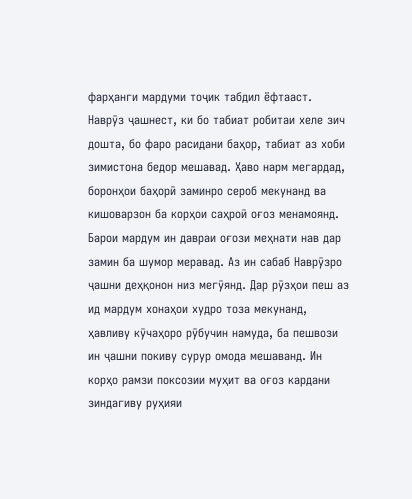фарҳанги мардуми тоҷик табдил ёфтааст.
Наврӯз ҷашнест, ки бо табиат робитаи хеле зич дошта, бо фаро расидани баҳор, табиат аз хоби зимистона бедор мешавад. Ҳаво нарм мегардад, боронҳои баҳорӣ заминро сероб мекунанд ва кишоварзон ба корҳои саҳроӣ оғоз менамоянд. Барои мардум ин давраи оғози меҳнати нав дар замин ба шумор меравад. Аз ин сабаб Наврӯзро ҷашни деҳқонон низ мегӯянд. Дар рӯзҳои пеш аз ид мардум хонаҳои худро тоза мекунанд, ҳавливу кӯчаҳоро рӯбучин намуда, ба пешвози ин ҷашни покиву сурур омода мешаванд. Ин корҳо рамзи поксозии муҳит ва оғоз кардани зиндагиву руҳияи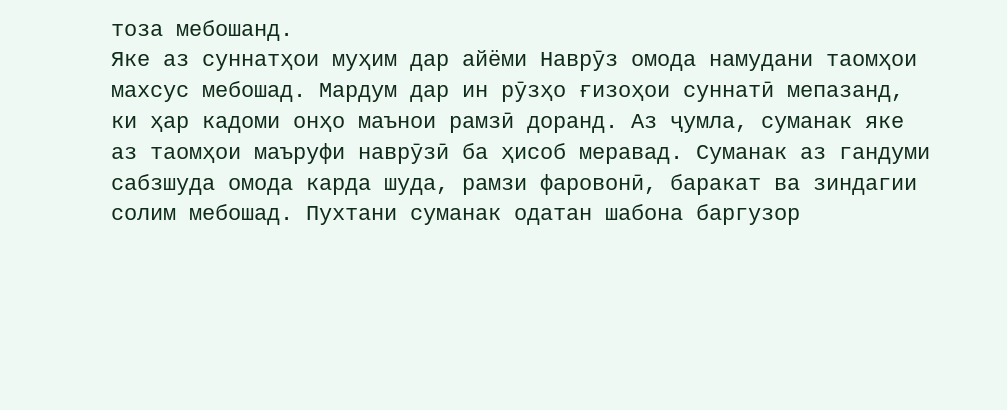тоза мебошанд.
Яке аз суннатҳои муҳим дар айёми Наврӯз омода намудани таомҳои махсус мебошад. Мардум дар ин рӯзҳо ғизоҳои суннатӣ мепазанд, ки ҳар кадоми онҳо маънои рамзӣ доранд. Аз ҷумла, суманак яке аз таомҳои маъруфи наврӯзӣ ба ҳисоб меравад. Суманак аз гандуми сабзшуда омода карда шуда, рамзи фаровонӣ, баракат ва зиндагии солим мебошад. Пухтани суманак одатан шабона баргузор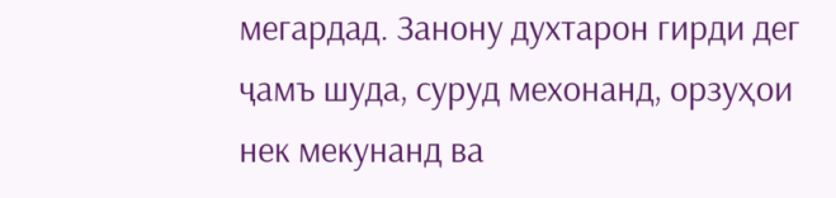мегардад. Занону духтарон гирди дег ҷамъ шуда, суруд мехонанд, орзуҳои нек мекунанд ва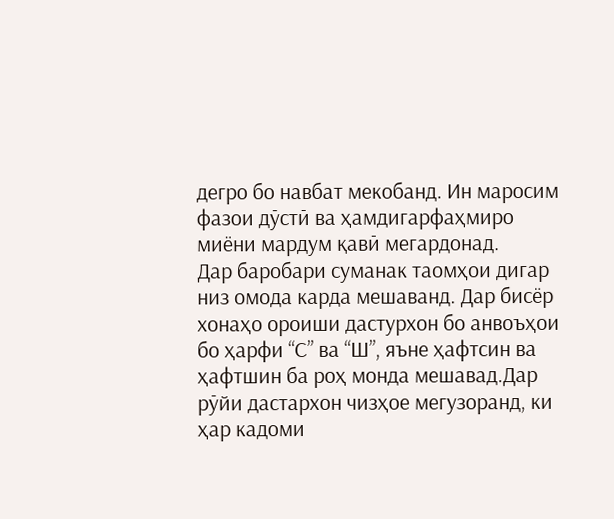дегро бо навбат мекобанд. Ин маросим фазои дӯстӣ ва ҳамдигарфаҳмиро миёни мардум қавӣ мегардонад.
Дар баробари суманак таомҳои дигар низ омода карда мешаванд. Дар бисёр хонаҳо ороиши дастурхон бо анвоъҳои бо ҳарфи “С” ва “Ш”, яъне ҳафтсин ва ҳафтшин ба роҳ монда мешавад.Дар рӯйи дастархон чизҳое мегузоранд, ки ҳар кадоми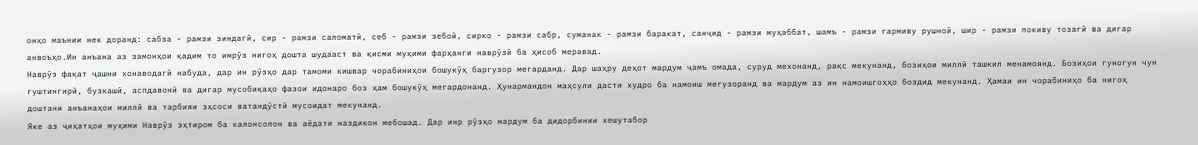онҳо маънии нек доранд: сабза - рамзи зиндагӣ, сир - рамзи саломатӣ, себ - рамзи зебоӣ, сирко - рамзи сабр, суманак - рамзи баракат, санҷид - рамзи муҳаббат, шамъ - рамзи гармиву рушноӣ, шир - рамзи покиву тозагӣ ва дигар анвоъҳо.Ин анъана аз замонҳои қадим то имрӯз нигоҳ дошта шудааст ва қисми муҳими фарҳанги наврӯзӣ ба ҳисоб меравад.
Наврӯз фақат ҷашни хонаводагӣ набуда, дар ин рӯзҳо дар тамоми кишвар чорабиниҳои бошукӯҳ баргузор мегарданд. Дар шаҳру деҳот мардум ҷамъ омада, суруд мехонанд, рақс мекунанд, бозиҳои миллӣ ташкил менамоянд. Бозиҳои гуногун чун гуштингирӣ, бузкашӣ, аспдавонӣ ва дигар мусобиқаҳо фазои идонаро боз ҳам бошукӯҳ мегардонанд. Ҳунармандон маҳсули дасти худро ба намоиш мегузоранд ва мардум аз ин намоишгоҳҳо боздид мекунанд. Ҳамаи ин чорабиниҳо ба нигоҳ доштани анъанаҳои миллӣ ва тарбияи эҳсоси ватандӯстӣ мусоидат мекунанд.
Яке аз ҷиҳатҳои муҳими Наврӯз эҳтиром ба калонсолон ва аёдати наздикон мебошад. Дар инр рӯзҳо мардум ба дидорбинии хешутабор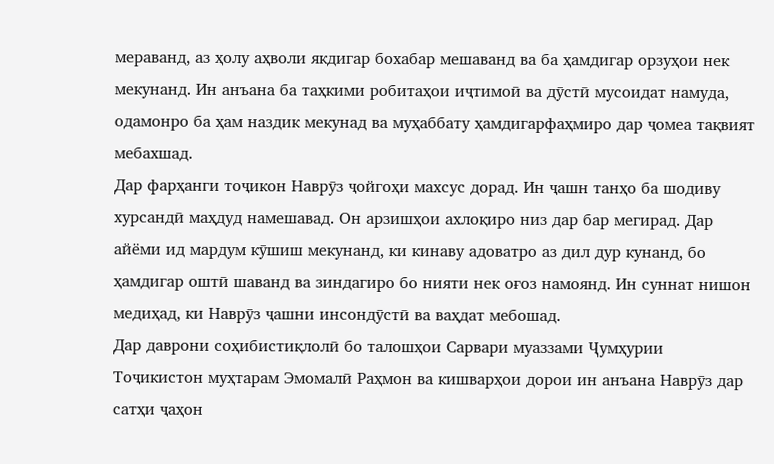мераванд, аз ҳолу аҳволи якдигар бохабар мешаванд ва ба ҳамдигар орзуҳои нек мекунанд. Ин анъана ба таҳкими робитаҳои иҷтимоӣ ва дӯстӣ мусоидат намуда, одамонро ба ҳам наздик мекунад ва муҳаббату ҳамдигарфаҳмиро дар ҷомеа тақвият мебахшад.
Дар фарҳанги тоҷикон Наврӯз ҷойгоҳи махсус дорад. Ин ҷашн танҳо ба шодиву хурсандӣ маҳдуд намешавад. Он арзишҳои ахлоқиро низ дар бар мегирад. Дар айёми ид мардум кӯшиш мекунанд, ки кинаву адоватро аз дил дур кунанд, бо ҳамдигар оштӣ шаванд ва зиндагиро бо нияти нек оғоз намоянд. Ин суннат нишон медиҳад, ки Наврӯз ҷашни инсондӯстӣ ва ваҳдат мебошад.
Дар даврони соҳибистиқлолӣ бо талошҳои Сарвари муаззами Ҷумҳурии Тоҷикистон муҳтарам Эмомалӣ Раҳмон ва кишварҳои дорои ин анъана Наврӯз дар сатҳи ҷаҳон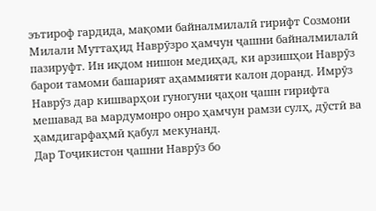эътироф гардида, мақоми байналмилалӣ гирифт Созмони Милали Муттаҳид Наврӯзро ҳамчун ҷашни байналмилалӣ пазируфт. Ин иқдом нишон медиҳад, ки арзишҳои Наврӯз барои тамоми башарият аҳаммияти калон доранд. Имрӯз Наврӯз дар кишварҳои гуногуни ҷаҳон ҷашн гирифта мешавад ва мардумонро онро ҳамчун рамзи сулҳ, дӯстӣ ва ҳамдигарфаҳмӣ қабул мекунанд.
Дар Тоҷикистон ҷашни Наврӯз бо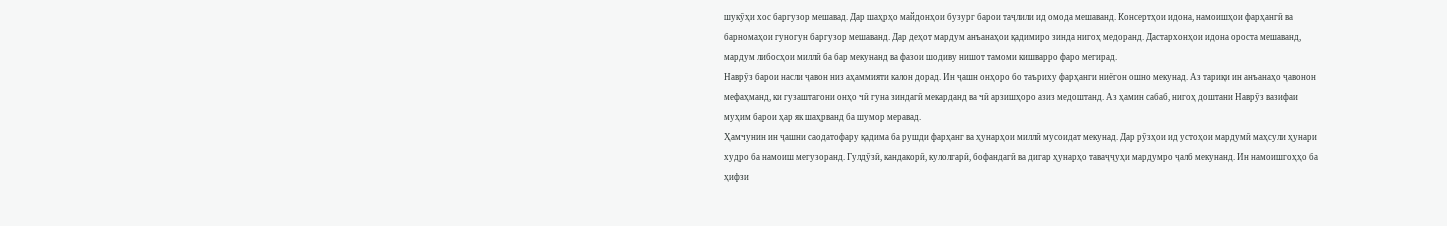шукӯҳи хос баргузор мешавад. Дар шаҳрҳо майдонҳои бузург барои таҷлили ид омода мешаванд. Консертҳои идона, намоишҳои фарҳангӣ ва барномаҳои гуногун баргузор мешаванд. Дар деҳот мардум анъанаҳои қадимиро зинда нигоҳ медоранд. Дастархонҳои идона ороста мешаванд, мардум либосҳои миллӣ ба бар мекунанд ва фазои шодиву нишот тамоми кишварро фаро мегирад.
Наврӯз барои насли ҷавон низ аҳаммияти калон дорад. Ин ҷашн онҳоро бо таъриху фарҳанги ниёгон ошно мекунад. Аз тариқи ин анъанаҳо ҷавонон мефаҳманд, ки гузаштагони онҳо чӣ гуна зиндагӣ мекарданд ва чӣ арзишҳоро азиз медоштанд. Аз ҳамин сабаб, нигоҳ доштани Наврӯз вазифаи муҳим барои ҳар як шаҳрванд ба шумор меравад.
Ҳамчунин ин ҷашни саодатофару қадима ба рушди фарҳанг ва ҳунарҳои миллӣ мусоидат мекунад. Дар рӯзҳои ид устоҳои мардумӣ маҳсули ҳунари худро ба намоиш мегузоранд. Гулдӯзӣ, кандакорӣ, кулолгарӣ, бофандагӣ ва дигар ҳунарҳо таваҷҷуҳи мардумро ҷалб мекунанд. Ин намоишгоҳҳо ба ҳифзи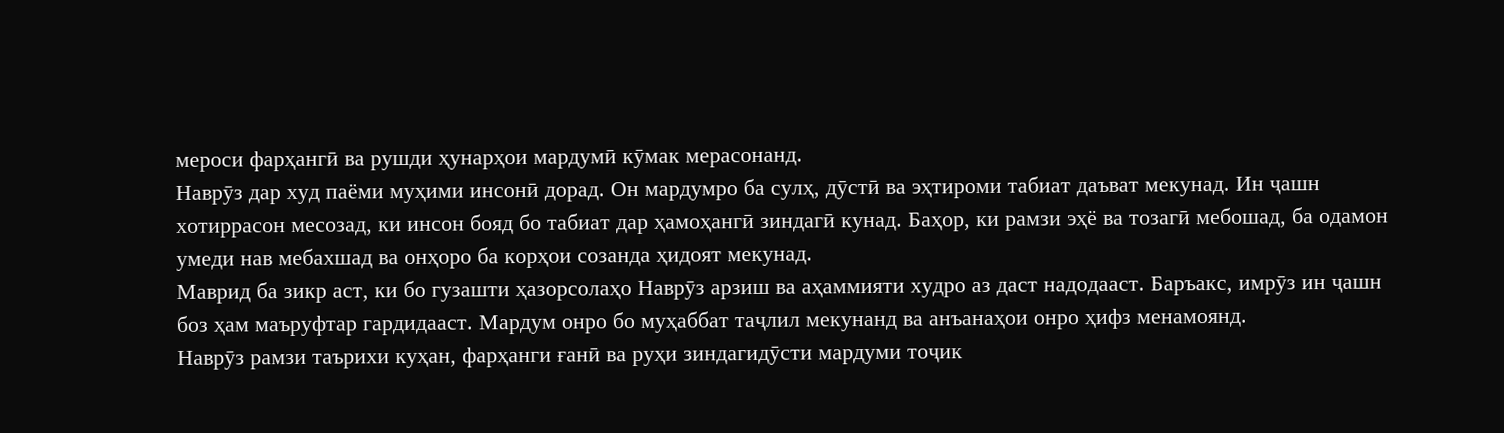мероси фарҳангӣ ва рушди ҳунарҳои мардумӣ кӯмак мерасонанд.
Наврӯз дар худ паёми муҳими инсонӣ дорад. Он мардумро ба сулҳ, дӯстӣ ва эҳтироми табиат даъват мекунад. Ин ҷашн хотиррасон месозад, ки инсон бояд бо табиат дар ҳамоҳангӣ зиндагӣ кунад. Баҳор, ки рамзи эҳё ва тозагӣ мебошад, ба одамон умеди нав мебахшад ва онҳоро ба корҳои созанда ҳидоят мекунад.
Маврид ба зикр аст, ки бо гузашти ҳазорсолаҳо Наврӯз арзиш ва аҳаммияти худро аз даст надодааст. Баръакс, имрӯз ин ҷашн боз ҳам маъруфтар гардидааст. Мардум онро бо муҳаббат таҷлил мекунанд ва анъанаҳои онро ҳифз менамоянд.
Наврӯз рамзи таърихи куҳан, фарҳанги ғанӣ ва руҳи зиндагидӯсти мардуми тоҷик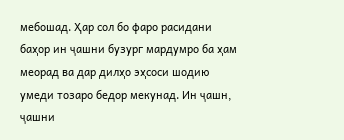мебошад. Ҳар сол бо фаро расидани баҳор ин ҷашни бузург мардумро ба ҳам меорад ва дар дилҳо эҳсоси шодию умеди тозаро бедор мекунад. Ин ҷашн, ҷашни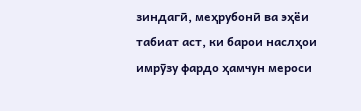зиндагӣ, меҳрубонӣ ва эҳёи табиат аст, ки барои наслҳои имрӯзу фардо ҳамчун мероси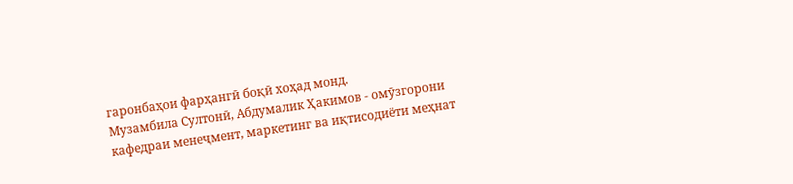гаронбаҳои фарҳангӣ боқӣ хоҳад монд.
Музамбила Султонӣ, Абдумалик Ҳакимов - омӯзгорони кафедраи менеҷмент, маркетинг ва иқтисодиёти меҳнат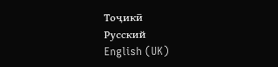Тоҷикӣ
Русский
English (UK)